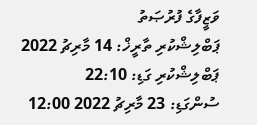ވަޒީފާގެ ފުރުޞަތު
ޕަބްލިޝްކުރި ތާރީޚް: 14 މާރިޗު 2022
ޕަބްލިޝްކުރި ގަޑި: 22:10
ސުންގަޑި: 23 މާރިޗު 2022 12:00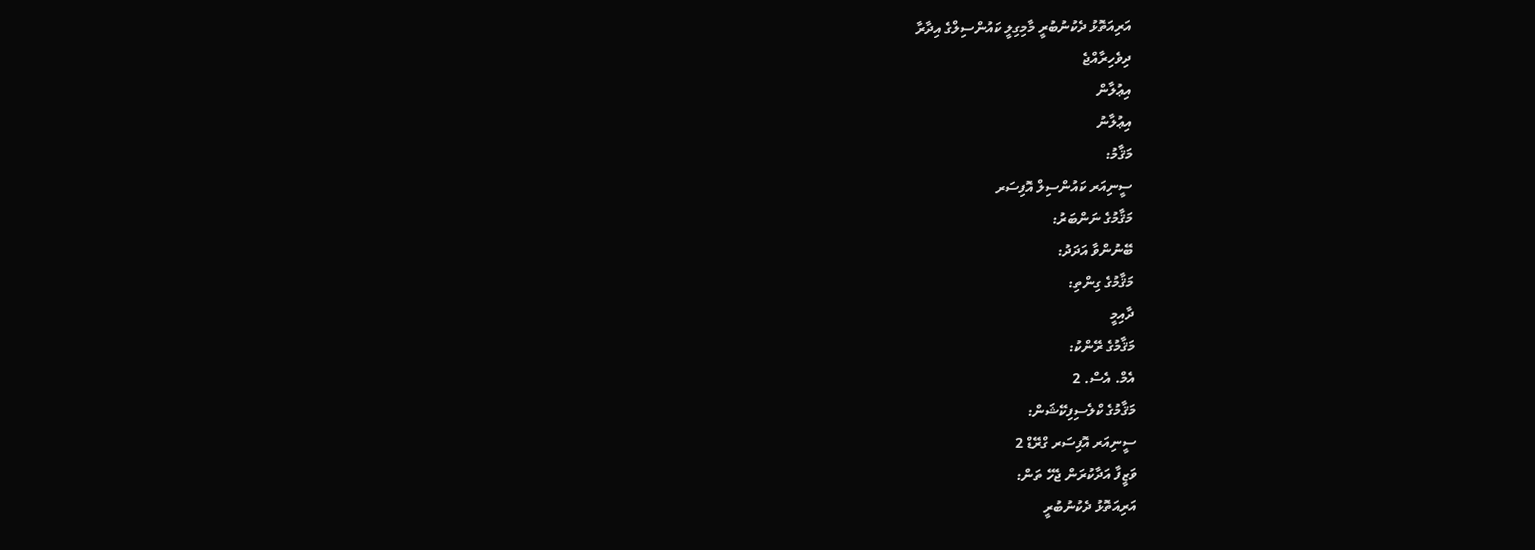އަރިއަތޮޅު ދެކުނުބުރީ މާމިގިލީ ކައުންސިލްގެ އިދާރާ
ދިވެހިރާއްޖެ
އިޢުލާން
އިޢުލާނު
މަޤާމު:
ސީނިއަރ ކައުންސިލް އޮފިސަރ
މަޤާމުގެ ނަންބަރު:
ބޭނުންވާ އަދަދު:
މަޤާމުގެ ގިންތި:
ދާއިމީ
މަޤާމުގެ ރޭންކު:
އެމް. އެސް. 2
މަޤާމުގެ ކްލެސިފިކޭޝަން:
ސީނިއަރ އޮފިސަރ ގްރޭޑް 2
ވަޒީފާ އަދާކުރަން ޖެހޭ ތަން:
އަރިއަތޮޅު ދެކުނުބުރީ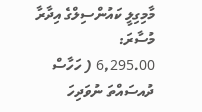މާމިގިލީ ކައުންސިލްގެ އިދާރާ
މުސާރަ:
6,295.00 ( ހަހާސް ދުއސައްތަ ނުވަދިހަ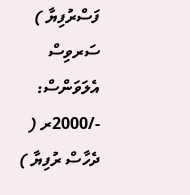ފަސްރުފިޔާ )
ސަރވިސް އެލަވަންސް:
-/2000ރ ( ދެހާސް ރުފިޔާ )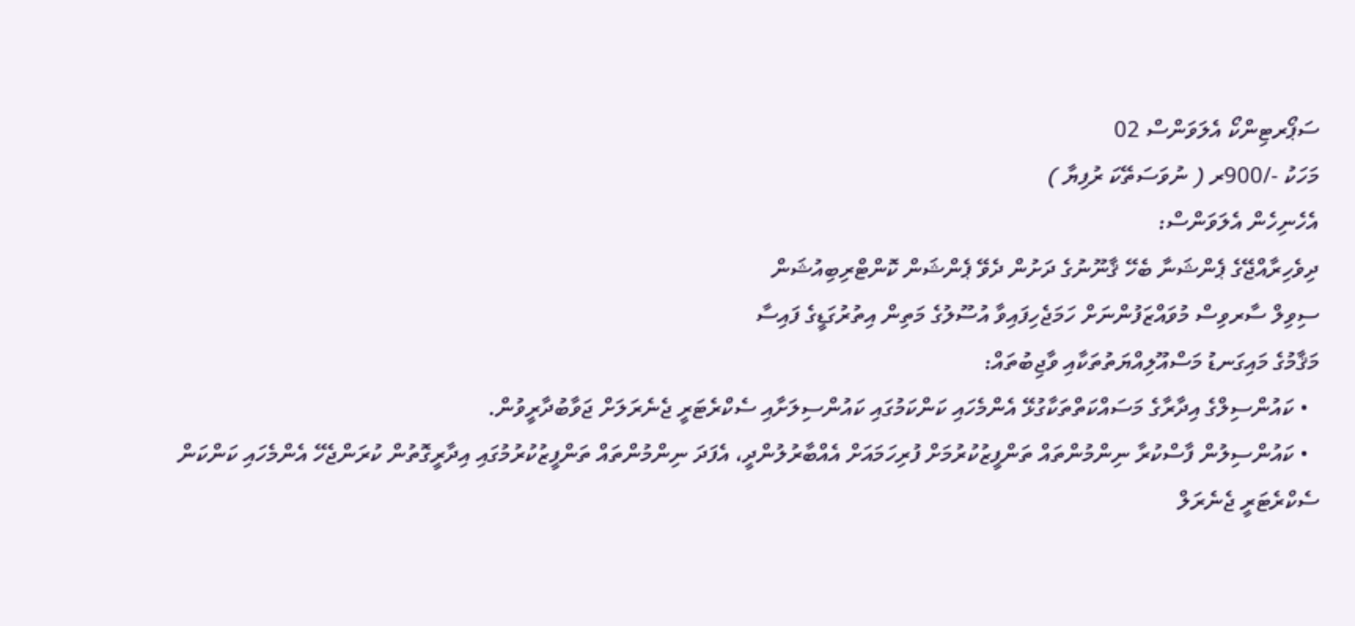ސަޕޯރޓިންކޯ އެލަވަންސް 02
މަހަކު -/900ރ ( ނުވަސަތޭކަ ރުފިޔާ )
އެހެނިހެން އެލަވަންސް:
ދިވެހިރާއްޖޭގެ ޕެންޝަނާ ބެހޭ ޤާނޫނުގެ ދަށުން ދެވޭ ޕެންޝަން ކޮންޓްރިބިއުޝަން
ސިވިލް ސާރވިސް މުވައްޒަފުންނަށް ހަމަޖެހިފައިވާ އުސޫލުގެ މަތިން އިތުރުގަޑީގެ ފައިސާ
މަޤާމުގެ މައިގަނޑު މަސްއޫލިއްޔަތުތަކާއި ވާޖިބުތައް:
  • ކައުންސިލްގެ އިދާރާގެ މަސައްކަތްތަކާގުޅޭ އެންމެހައި ކަންކަމުގައި ކައުންސިލަށާއި ސެކްރެޓަރީ ޖެނެރަލަށް ޖަވާބުދާރީވުން.
  • ކައުންސިލުން ފާސްކުރާ ނިންމުންތައް ތަންފީޒުކުރުމަށް ފުރިހަމައަށް އެއްބާރުލުންދީ، އެފަދަ ނިންމުންތައް ތަންފީޒުކުރުމުގައި އިދާރީގޮތުން ކުރަންޖެހޭ އެންމެހައި ކަންކަން ސެކްރެޓަރީ ޖެނެރަލް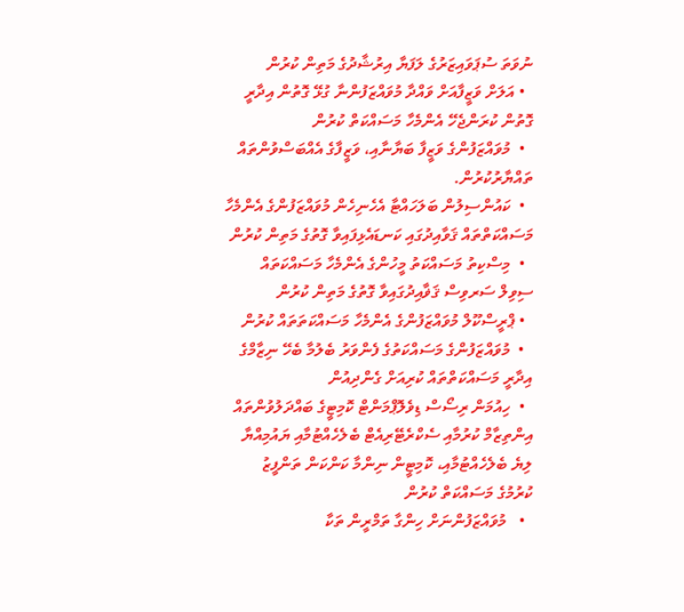ނުވަތަ ސުޕަވައިޒަރުގެ ލަފަޔާ އިރުޝާދުގެ މަތިން ކުރުން
  • އަލަށް ވަޒީފާއަށް ވައްދާ މުވައްޒަފުންނާ ގުޅޭ ގޮތުން އިދާރީ ގޮތުން ކުރަންޖެހޭ އެންމެހާ މަސައްކަތް ކުރުން
  •  މުވައްޒަފުންގެ ވަޒީފާ ބަޔާނާއި، ވަޒީފާގެ އެއްބަސްވުންތައް ތައްޔާރުކުރުން.
  •  ކައުންސިލުން ބަލަހައްޓާ އެހެނިހެން މުވައްޒަފުންގެ އެންމެހާ މަސައްކަތްތައް ޤަވާއިދުގައި ކަނޑައެޅިފައިވާ ގޮތުގެ މަތިން ކުރުން
  •  މިސްކިތު މަސައްކަތު މީހުންގެ އެންމެހާ މަސައްކަތައް ސިވިލް ސަރވިސް ޤަޥާއިދުގައިވާ ގޮތުގެ މަތިން ކުރުން
  • ޕްރީސްކޫލް މުވައްޒަފުންގެ އެންމެހާ މަސައްކަތަތައް ކުރުން
  •  މުވައްޒަފުންގެ މަސައްކަތުގެ ފެންވަރު ބެލުމާ ބެހޭ ނިޒާމްގެ އިދާރީ މަސައްކަތްތައް ކުރިއަށް ގެންދިއުން
  •  ހިއުމަން ރިސޯސް ޑިވެލޮޕްމަންޓް ކޮމިޓީގެ ބައްދަލުވުންތައް އިންތިޒާމް ކުރުމާއި ސެކްރެޓޭރިއެޓް ބެލެހެއްޓުމާއި ޔައުމިއްޔާ ލިޔެ ބެލެހެއްޓުމާއި، ކޮމިޓީން ނިންމާ ކަންކަން ތަންފީޒު ކުރުމުގެ މަސައްކަތް ކުރުން
  •   މުވައްޒަފުންނަށް ހިންގާ ތަމްރީން ތަކާ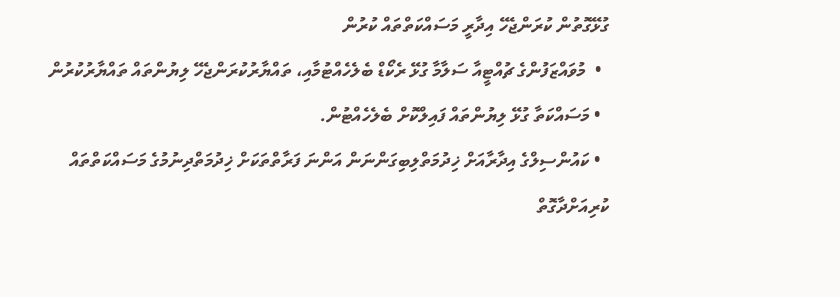ގުޅޭގޮތުން ކުރަންޖެހޭ އިދާރީ މަސައްކަތްތައް ކުރުން
  •  މުވައްޒަފުންގެ ޗުއްޓީއާ ސަލާމާ ގުޅޭ ރެކޯޑް ބެލެހެއްޓުމާއި، ތައްޔާރުކުރަންޖެހޭ ލިޔުންތައް ތައްޔާރުކުރުން
  • މަސައްކަތާ ގުޅޭ ލިޔުންތައް ފައިލްކޮށް ބެލެހެއްޓުން.
  • ކައުންސިލްގެ އިދާރާއަށް ޚިދުމަތްލިބިގަންނަން އަންނަ ފަރާތްތަކަށް ޚިދުމަތްދިނުމުގެ މަސައްކަތްތައް ކުރިއަށްދާގޮތް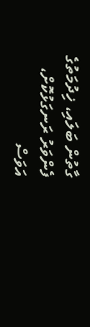ގާތުން ބަލައި، ޚިދުމަތުގެ ފެންވަރު ރަނގަޅުކޮށް، އަވަސް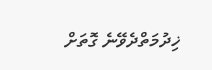ޚިދުމަތްދެވޭނެ ގޮތަށް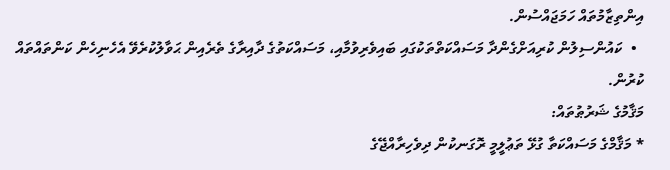އިންތިޒާމުތައް ހަމަޖައްސުން.
  •  ކައުންސިލުން ކުރިއަށްގެންދާ މަސައްކަތްތަކުގައި ބައިވެރިވުމާއި، މަސައްކަތުގެ ދާއިރާގެ ތެރެއިން ޙަވާލުކުރެވޭ އެހެނިހެން ކަންތައްތައް ކުރުން.
މަޤާމުގެ ޝަރުޠުތައް:
* މަޤާމްގެ މަސައްކަތާ ގުޅޭ ތަޢުލީމީ ރޮގަނކުން ދިވެހިރާއްޖޭގެ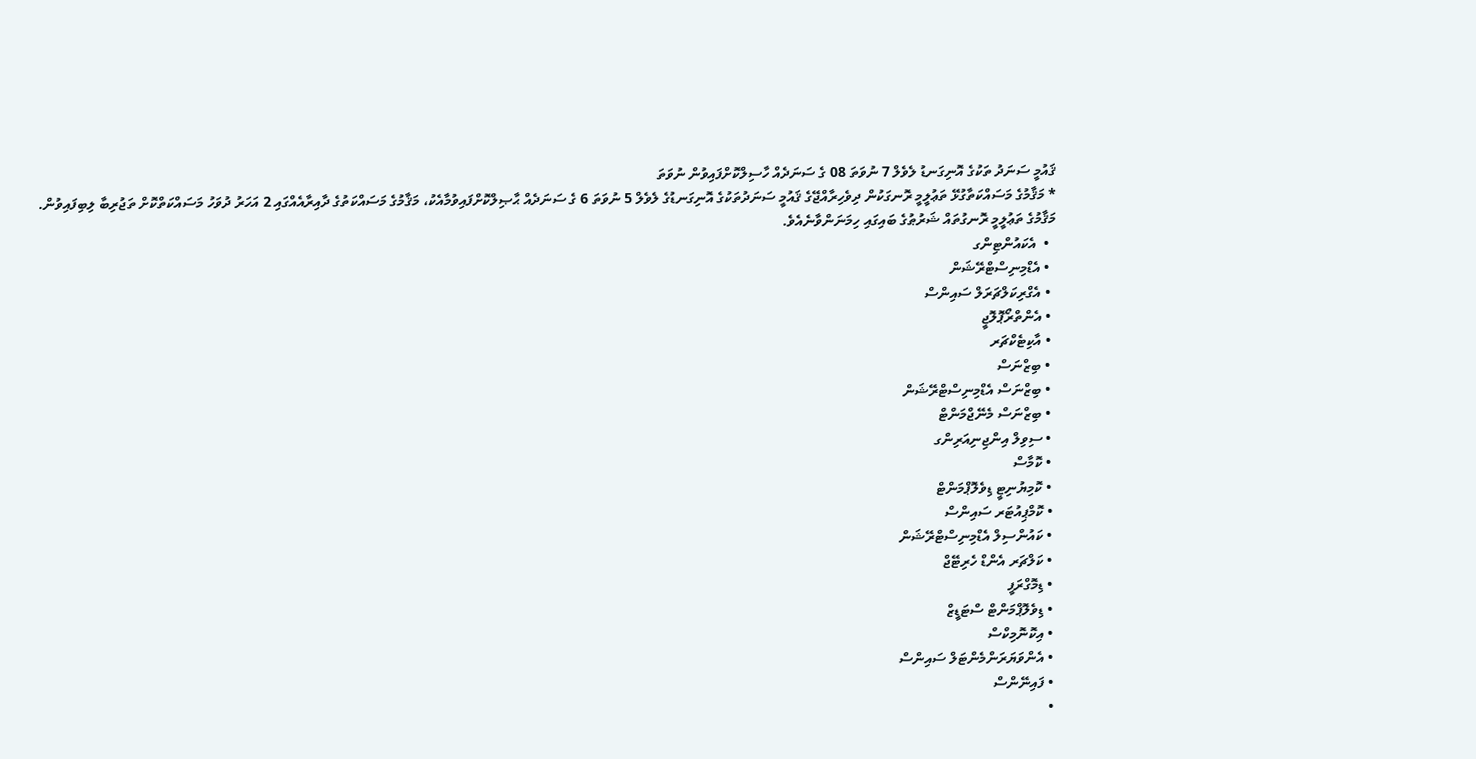ޤައުމީ ސަނަދު ތަކުގެ އޮނިގަނޑު ލެވެލް 7 ނުވަތަ 08 ގެ ސަނަދެއް ހާސިލްކޮށްފައިވުން ނުވަތަ
* މަޤާމުގެ މަސައްކަތާގުޅޭ ތަޢުލީމީ ރޮނގަކުން ދިވެހިރާއްޖޭގެ ޤައުމީ ސަނަދުތަކުގެ އޮނިގަނޑުގެ ލެވެލް 5 ނުވަތަ 6 ގެ ސަނަދެއް ޙާޞިލްކޮށްފައިވުމާއެކު، މަޤާމުގެ މަސައްކަތުގެ ދާއިރާއެއްގައި 2 އަހަރު ދުވަހު މަސައްކަތްކޮށް ތަޖުރިބާ ލިބިފައިވުން.
މަޤާމުގެ ތަޢުލީމީ ރޮނގުތައް ޝަރުޠުގެ ބައިގައި ހިމަނަންވާނެއެވެ.
  •  އެކައުންޓިންގ
  • އެޑްމިނިސްޓްރޭޝަން
  • އެގްރިކަލްޗަރަލް ސައިންސް
  • އެންތްރޯޕޮލޮޖީ
  • އާކިޓެކްޗަރ
  • ބިޒްނަސް
  • ބިޒްނަސް އެޑްމިނިސްޓްރޭޝަން
  • ބިޒްނަސް މެނޭޖްމަންޓް
  • ސިވިލް އިންޖިނިއަރިންގ
  • ކޮމާސް
  • ކޮމިޔުނިޓީ ޑިވެލޮޕްމަންޓް
  • ކޮމްޕިއުޓަރ ސައިންސް
  • ކައުންސިލް އެޑްމިނިސްޓްރޭޝަން
  • ކަލްޗަރ އެންޑް ހެރިޓޭޖް
  • ޑިމޮގްރަފީ
  • ޑިވެލޮޕްމަންޓް ސްޓަޑީޒް
  • އިކޮނޮމިކްސް
  • އެންވަޔަރަންމެންޓަލް ސައިންސް
  • ފައިނޭންސް
  •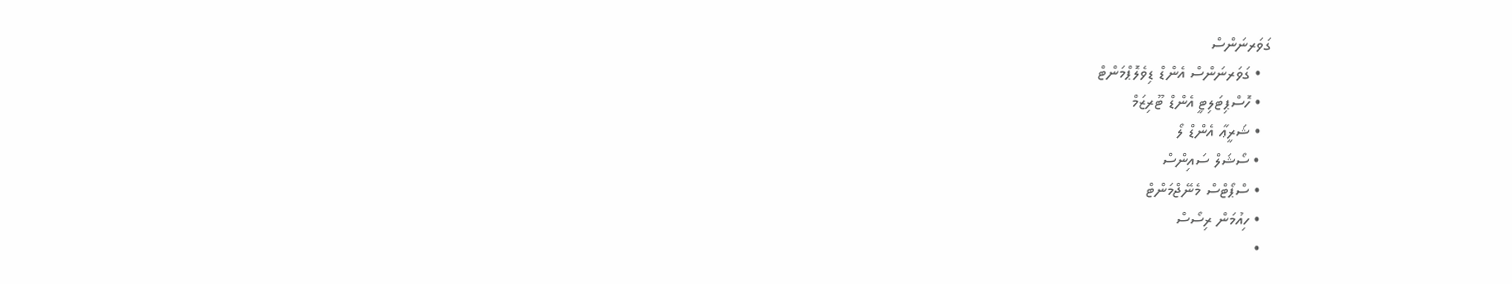ގަވަރނަންސް
  • ގަވަރނަންސް އެންޑް ޑިވެލޮޕްމަންޓް
  • ހޮސްޕިޓަލިޓީ އެންޑް ޓޫރިޒަމް
  • ޝަރީޢާ އެންޑް ލޯ
  • ސޯޝަލް ސައިންސް
  • ސްޕޯޓްސް މެނޭޖްމަންޓް
  • ހިއުމަން ރިސޯސް
  •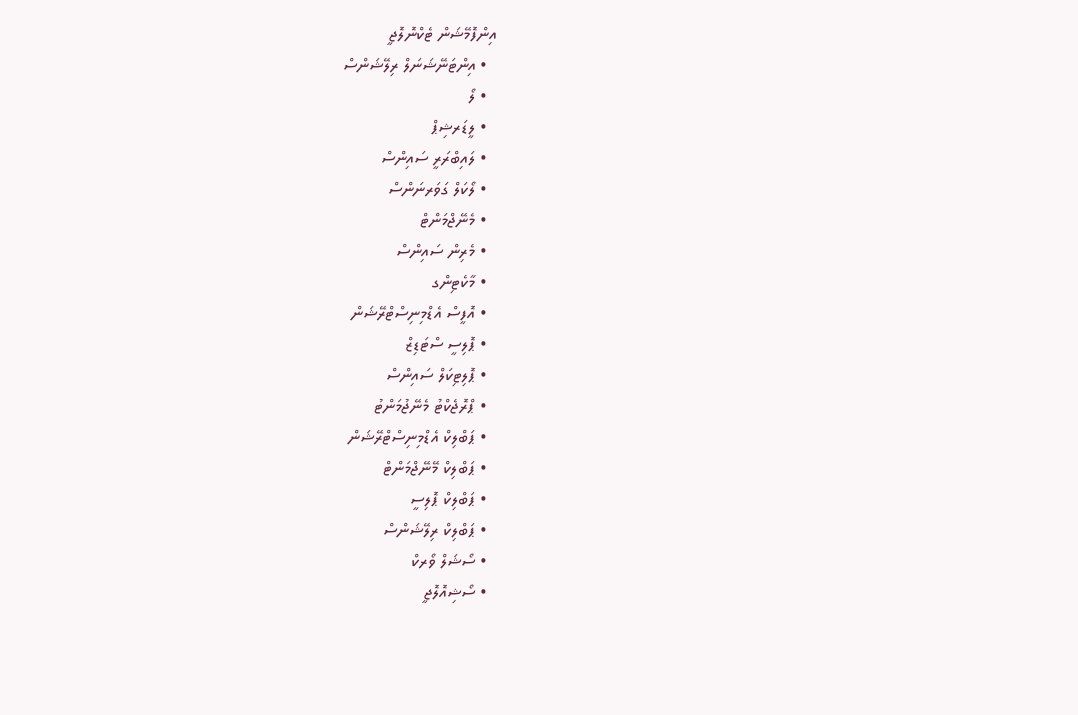އިންފޮމޭޝަން ޓެކްނޮލޮޖީ
  • އިންޓަނޭޝަނަލް ރިލޭޝަންސް
  • ލޯ
  • ލީޑަރޝިޕް
  • ލައިބްރަރީ ސައިންސް
  • ލޯކަލް ގަވަރނަންސް
  • މެނޭޖްމަންޓް
  • މެރިން ސައިންސް
  • މާކެޓިންގ
  • އޮފީސް އެޑްމިނިސްޓްރޭޝަން
  • ޕޮލިސީ ސްޓަޑިޒް
  • ޕޮލިޓިކަލް ސައިންސް
  • ޕްރޮޖެކްޓު މެނޭޖުމަންޓު
  • ޕަބްލިކް އެޑްމިނިސްޓްރޭޝަން
  • ޕަބްލިކް މޭނޭޖްމަންޓް
  • ޕަބްލިކް ޕޮލިސީ
  • ޕަބްލިކް ރިލޭޝަންސް
  • ސޯޝަލް ވޯރކް
  • ސޯޝިއޮލޮޖީ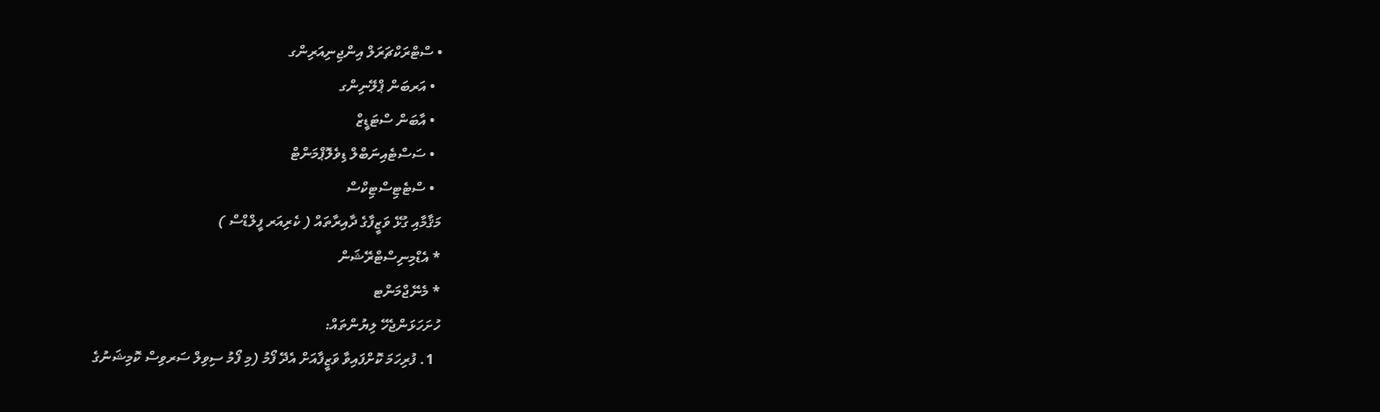• ސްޓްރަކްޗަރަލް އިންޖިނިއަރިންގ
  • އަރބަން ޕްލޭނިންގ
  • އާބަން ސްޓަޑީޒް
  • ސަސްޓެއިނަބްލް ޑިވެލޮޕްމަންޓް
  • ސްޓެޓިސްޓިކްސް
މަޤާމާއި ގުޅޭ ވަޒީފާގެ ދާއިރާތައް ( ކެރިއަރ ފީލްޑްސް )
* އެޑްމިނިސްޓްރޭޝަން
* މެނޭޖްމަންޓ
ހުށަހަޅަންޖެހޭ ލިޔުންތައް:
  1. ފުރިހަމަ ކޮށްފައިވާ ވަޒީފާއަށް އެދޭ ފޯމު (މި ފޯމު ސިވިލް ސަރވިސް ކޮމިޝަނުގެ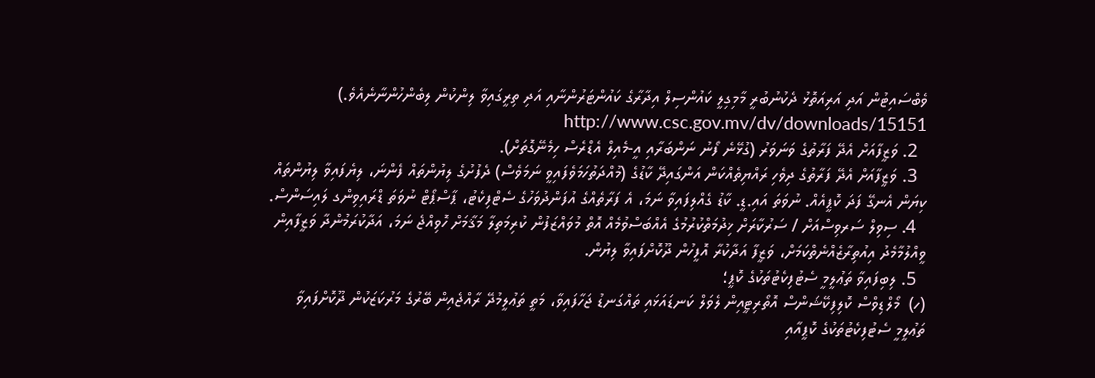ވެބްސައިޓުން އަދި އަރިއަތޮޅު ދެކުނުބުރީ މާމިގިލީ ކައުންސިލް އިދާރާގެ ކައުންޓަރުންނާއި އަދި ތިރީގައިވާ ލިންކުން ލިބެންހުންނާނެއެވެ.) http://www.csc.gov.mv/dv/downloads/15151
  2. ވަޒީފާއަށް އެދޭ ފަރާތުގެ ވަނަވަރު (ގުޅޭނެ ފޯނު ނަންބަރާއި އީ-މެއިލް އެޑްރެސް ހިމެނޭގޮތަށް).
  3. ވަޒީފާއަށް އެދޭ ފަރާތުގެ ދިވެހި ރައްޔިތެއްކަން އަންގައިދޭ ކާޑުގެ (މުއްދަތުހަމަވެފައިވީ ނަމަވެސް) ދެފުށުގެ ލިޔުންތައް ފެންނަ، ލިޔެފައިވާ ލިޔުންތައް ކިޔަން އެނގޭ ފަދަ ކޮޕީއެއް. ނުވަތަ އައި.ޑީ. ކާޑު ގެއްލިފައިވާ ނަމަ، އެ ފަރާތެއްގެ އުފަންދުވަހުގެ ސެޓްފިކެޓު، ޕާސްޕޯޓް ނުވަތަ ޑްރައިވިންގ ލައިސަންސް.
  4. ސިވިލް ސަރވިސްއަށް / ސަރުކާރަށް ޚިދުމަތްކުރުމުގެ އެއްބަސްވުމެއް އޮތް މުވައްޒަފުން ކުރިމަތިލާ މަޤާމަށް ހޮވިއްޖެ ނަމަ، އަދާކުރަމުންދާ ވަޒީފާއިން ވީއްލުމާމެދު އިއުތިރާޒެއްނެތްކަމަށް، ވަޒީފާ އަދާކުރާ އޮފީހުން ދޫކޮށްފައިވާ ލިޔުން.
  5. ލިބިފައިވާ ތަޢުލީމީ ސެޓުފިކެޓުތަކުގެ ކޮޕީ؛
(ހ)  މޯލްޑިވްސް ކޮލިފިކޭޝަންސް އޮތޯރިޓީއިން ލެވަލް ކަނޑައަޅައި ތައްގަނޑު ޖަހާފައިވާ، މަތީ ތަޢުލީމުދޭ ރާއްޖެއިން ބޭރުގެ މަރުކަޒަކުން ދޫކޮށްފައިވާ ތަޢުލީމީ ސެޓުފިކެޓުތަކުގެ ކޮޕީއާއި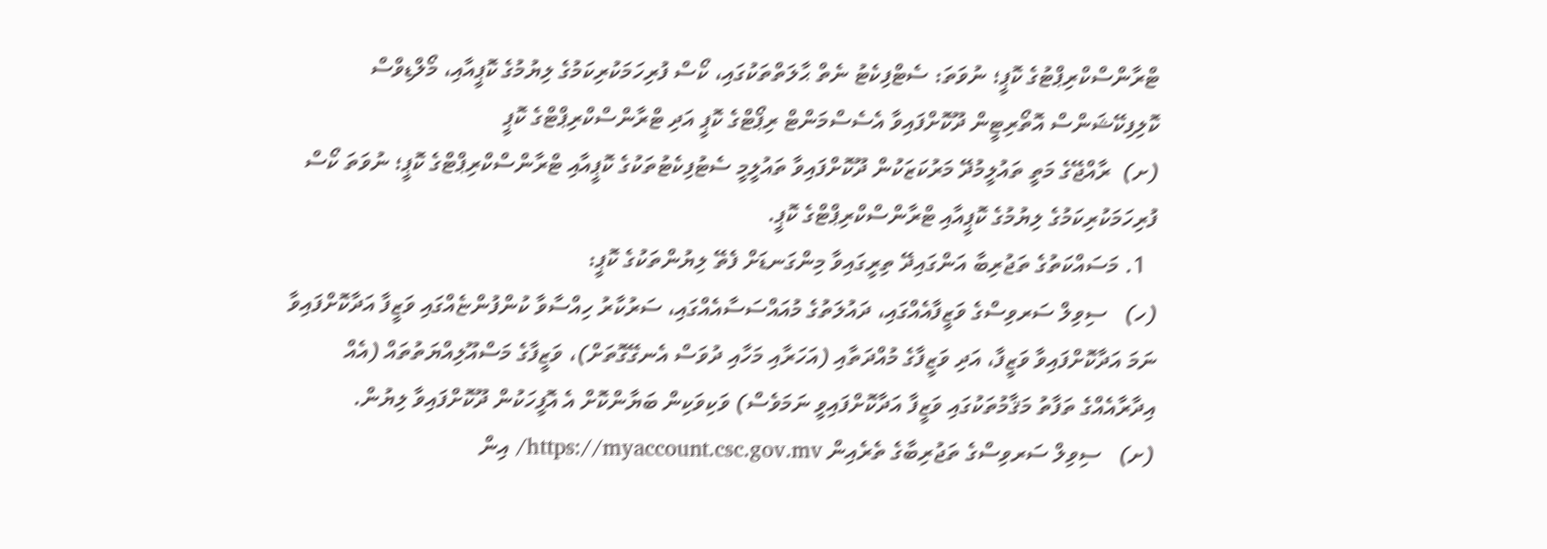ޓްރާންސްކްރިޕްޓުގެ ކޮޕީ؛ ނުވަތަ: ސެޓްފިކެޓު ނެތް ޙާލަތްތަކުގައި، ކޯސް ފުރިހަމަކުރިކަމުގެ ލިޔުމުގެ ކޮޕީއާއި، މޯލްޑިވްސް ކޮލިފިކޭޝަންސް އޮތޯރިޓީން ދޫކޮށްފައިވާ އެސެސްމަންޓް ރިޕޯޓްގެ ކޮޕީ އަދި ޓްރާންސްކްރިޕްޓްގެ ކޮޕީ
(ށ)  ރާއްޖޭގެ މަތީ ތައުލީމުދޭ މަރުކަޒަކުން ދޫކޮށްފައިވާ ތައުލީމީ ސެޓުފިކެޓުތަކުގެ ކޮޕީއާއި ޓްރާންސްކްރިޕްޓްގެ ކޮޕީ؛ ނުވަތަ ކޯސް ފުރިހަމަކުރިކަމުގެ ލިޔުމުގެ ކޮޕީއާއި ޓްރާންސްކްރިޕްޓްގެ ކޮޕީ.
  1. މަސައްކަތުގެ ތަޖުރިބާ އަންގައިދޭ ތިރީގައިވާ މިންގަނޑަށް ފެތޭ ލިޔުންތަކުގެ ކޮޕީ:
(ހ)   ސިވިލް ސަރވިސްގެ ވަޒީފާއެއްގައި، ދައުލަތުގެ މުއައްސަސާއެއްގައި، ސަރުކާރު ހިއްސާވާ ކުންފުންޏެއްގައި ވަޒީފާ އަދާކޮށްފައިވާ ނަމަ އަދާކޮށްފައިވާ ވަޒީފާ، އަދި ވަޒީފާގެ މުއްދަތާއި (އަހަރާއި މަހާއި ދުވަސް އެނގޭގޮތަށް)، ވަޒީފާގެ މަސްއޫލިއްޔަތުތައް (އެއް އިދާރާއެއްގެ ތަފާތު މަޤާމުތަކުގައި ވަޒީފާ އަދާކޮށްފައިވީ ނަމަވެސް) ވަކިވަކިން ބަޔާންކޮށް އެ އޮފީހަކުން ދޫކޮށްފައިވާ ލިޔުން.
(ށ)   ސިވިލް ސަރވިސްގެ ތަޖުރިބާގެ ތެރެއިން https://myaccount.csc.gov.mv/ އިން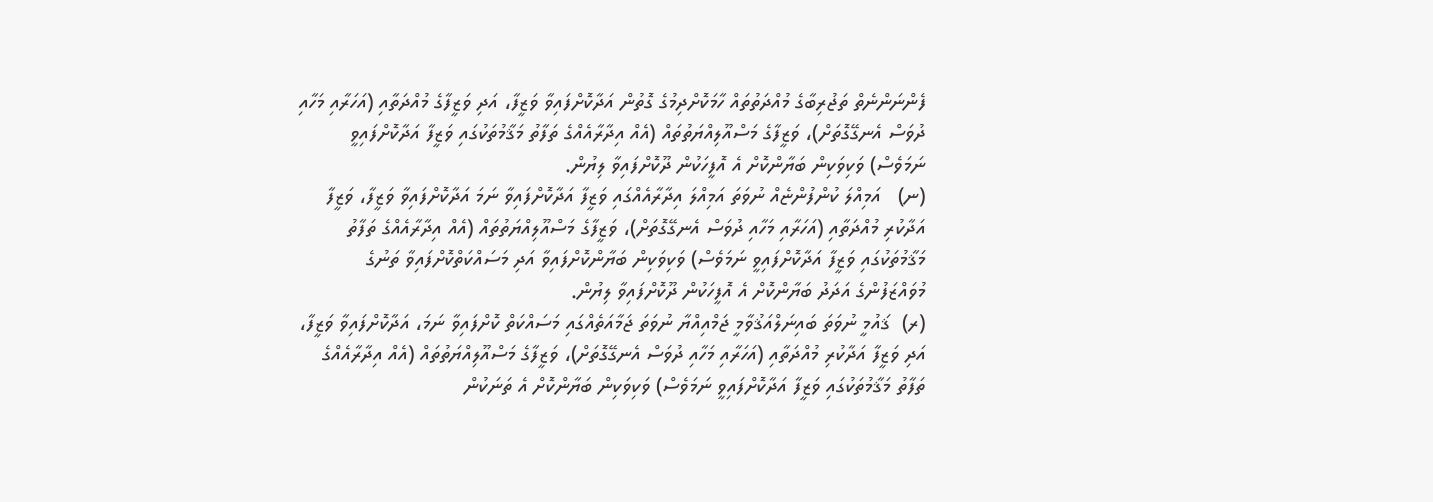ފެންނަންނެތް ތަޖުރިބާގެ މުއްދަތުތައް ހާމަކޮށްދިމުގެ ގޮތުން އަދާކޮށްފައިވާ ވަޒީފާ، އަދި ވަޒީފާގެ މުއްދަތާއި (އަހަރާއި މަހާއި ދުވަސް އެނގޭގޮތަށް)، ވަޒީފާގެ މަސްއޫލިއްޔަތުތައް (އެއް އިދާރާއެއްގެ ތަފާތު މަޤާމުތަކުގައި ވަޒީފާ އަދާކޮށްފައިވީ ނަމަވެސް) ވަކިވަކިން ބަޔާންކޮށް އެ އޮފީހަކުން ދޫކޮށްފައިވާ ލިޔުން.
(ނ)   އަމިއްލަ ކުންފުންޏެއް ނުވަތަ އަމިއްލަ އިދާރާއެއްގައި ވަޒީފާ އަދާކޮށްފައިވާ ނަމަ އަދާކޮށްފައިވާ ވަޒީފާ، ވަޒީފާ އަދާކުރި މުއްދަތާއި (އަހަރާއި މަހާއި ދުވަސް އެނގޭގޮތަށް)، ވަޒީފާގެ މަސްއޫލިއްޔަތުތައް (އެއް އިދާރާއެއްގެ ތަފާތު މަޤާމުތަކުގައި ވަޒީފާ އަދާކޮށްފައިވީ ނަމަވެސް) ވަކިވަކިން ބަޔާންކޮށްފައިވާ އަދި މަސައްކަތްކޮށްފައިވާ ތަނުގެ މުވައްޒަފުންގެ އަދަދު ބަޔާންކޮށް އެ އޮފީހަކުން ދޫކޮށްފައިވާ ލިޔުން.
(ރ)  ޤައުމީ ނުވަތަ ބައިނަލްއަޤުވާމީ ޖަމްއިއްޔާ ނުވަތަ ޖަމާއަތެއްގައި މަސައްކަތް ކޮށްފައިވާ ނަމަ، އަދާކޮށްފައިވާ ވަޒީފާ، އަދި ވަޒީފާ އަދާކުރި މުއްދަތާއި (އަހަރާއި މަހާއި ދުވަސް އެނގޭގޮތަށް)، ވަޒީފާގެ މަސްއޫލިއްޔަތުތައް (އެއް އިދާރާއެއްގެ ތަފާތު މަޤާމުތަކުގައި ވަޒީފާ އަދާކޮށްފައިވީ ނަމަވެސް) ވަކިވަކިން ބަޔާންކޮށް އެ ތަނަކުން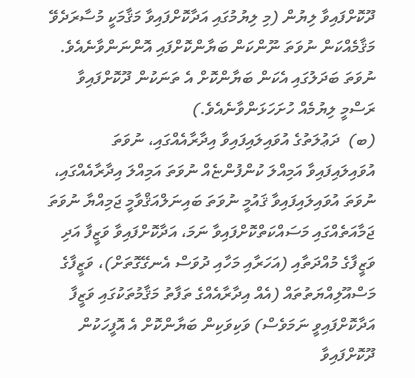ދޫކޮށްފައިވާ ލިޔުން (މި ލިޔުމުގައި އަދާކޮށްފައިވާ މަޤާމަކީ މުސާރަދެވޭ މަޤާމެއްކަން ނުވަތަ ނޫންކަން ބަޔާންކޮށްފައި އޮންނަންވާނެއެވެ. ނުވަތަ ބަދަލުގައި އެކަން ބަޔާންކޮށް އެ ތަނަކުން ދޫކޮށްފައިވާ ރަސްމީ ލިޔުމެއް ހުށަހަޅަންވާނެއެވެ.)
(ބ)  ދަޢުލަތުގެ އުވައިލައިފައިވާ އިދާރާއެއްގައި، ނުވަތަ އުވައިލައިފައިވާ އަމިއްލަ ކުންފުންޏެއް ނުވަތަ އަމިއްލަ އިދާރާއެއްގައި، ނުވަތަ އުވައިލައިފައިވާ ޤައުމީ ނުވަތަ ބައިނަލްއަޤްވާމީ ޖަމިއްޔާ ނުވަތަ ޖަމާއަތެއްގައި މަސައްކަތްކޮށްފައިވާ ނަމަ، އަދާކޮށްފައިވާ ވަޒީފާ އަދި ވަޒީފާގެ މުއްދަތާއި (އަހަރާއި މަހާއި ދުވަސް އެނގޭގޮތަށް)، ވަޒީފާގެ މަސްއޫލިއްޔަތުތައް (އެއް އިދާރާއެއްގެ ތަފާތު މަޤާމުތަކުގައި ވަޒީފާ އަދާކޮށްފައިވީ ނަމަވެސް) ވަކިވަކިން ބަޔާންކޮށް އެ އޮފީހަކުން ދޫކޮށްފައިވާ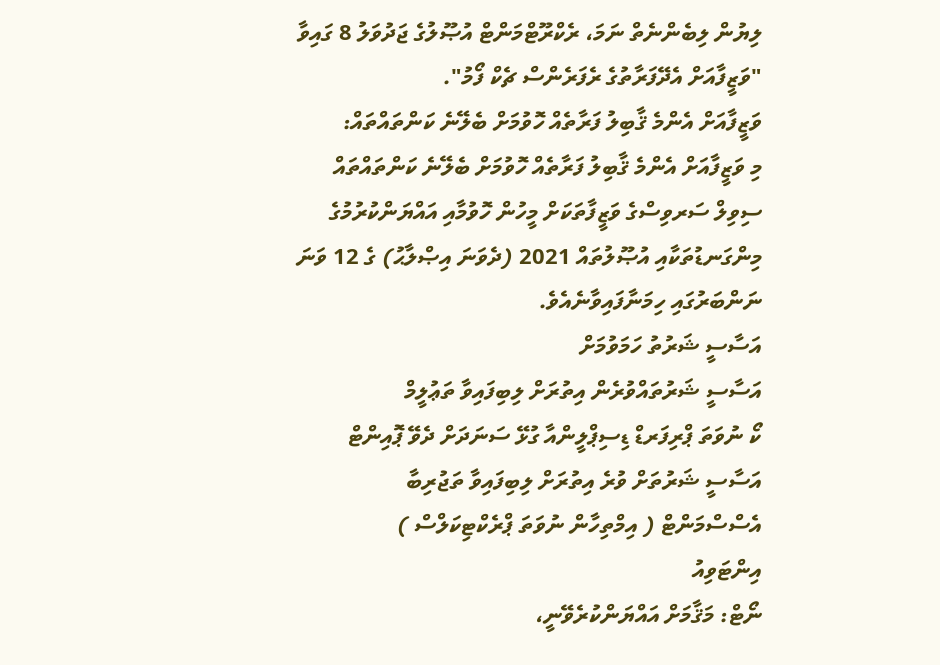ލިޔުން ލިބެންނެތް ނަމަ، ރެކްރޫޓްމަންޓް އުޞޫލުގެ ޖަދުވަލު 8 ގައިވާ "ވަޒީފާއަށް އެދޭފަރާތުގެ ރެފަރެންސް ޗެކް ފޯމު".
ވަޒީފާއަށް އެންމެ ޤާބިލު ފަރާތެއް ހޮވުމަށް ބެލޭނެ ކަންތައްތައް:
މި ވަޒީފާއަށް އެންމެ ޤާބިލު ފަރާތެއް ހޮވުމަށް ބެލޭނެ ކަންތައްތައް ސިވިލް ސަރވިސްގެ ވަޒީފާތަކަށް މީހުން ހޮވުމާއި އައްޔަންކުރުމުގެ މިންގަނޑުތަކާއި އުޞޫލުތައް 2021 (ދެވަނަ އިޞްލާޙު) ގެ 12 ވަނަ ނަންބަރުގައި ހިމަނާފައިވާނެއެވެ.
އަސާސީ ޝަރުތު ހަމަވުމަށް
އަސާސީ ޝަރުތައްވުރެން އިތުރަށް ލިބިފައިވާ ތަޢުލީމް
ކޯ ނުވަތަ ޕްރިފަރޑް ޑިސިޕްލީންއާ ގުޅޭ ސަނަދަށް ދެވޭ ޕޮއިންޓް
އަސާސީ ޝަރުތަށް ވުރެ އިތުރަށް ލިބިފައިވާ ތަޖުރިބާ
އެސްސްމަންޓް ( އިމްތިހާން ނުވަތަ ޕްރެކްޓިކަލްސް )
އިންޓަވިއު
ނޯޓް: މަޤާމަށް އައްޔަންކުރެވޭނީ،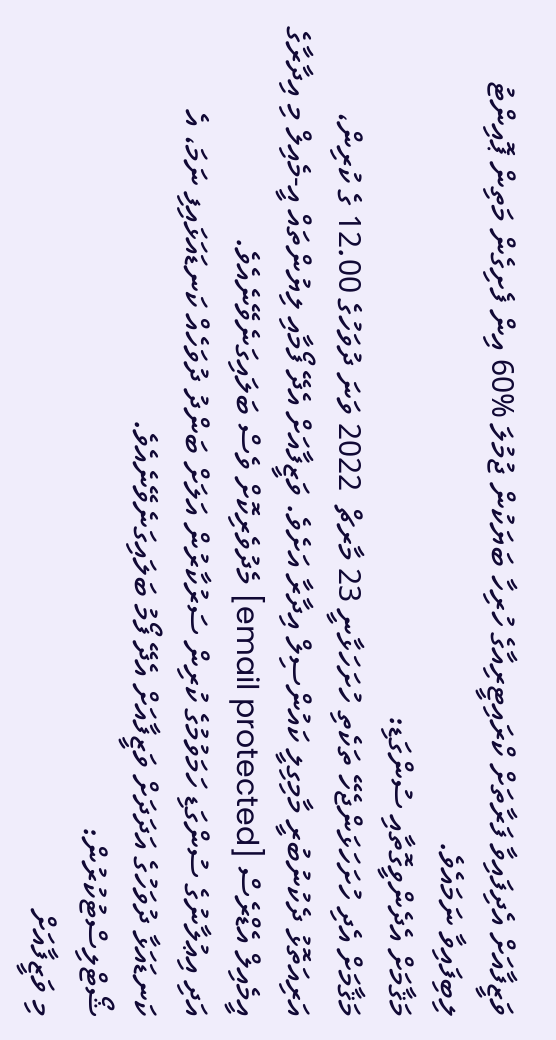ވަޒީފާއަށް އެދިފައިވާ ފަރާތަށް ކްރައިޓީރިއާގެ ހުރިހާ ބަޔަކުން ޖުމުލަ %60 އިން ފެށިގެން މަތިން ޕޮއިންޓު ލިބިފައިވާ ނަމައެވެ.
މަޤާމަށް އެދެންވީގޮތާއި ސުންގަޑި:
މަޤާމަށް އެދި ހުށަހަޅަންޖެހޭ ތަކެތި ހުށަހަޅާނީ 23 މާރޗް  2022 ވަނަ ދުވަހުގެ 12.00 ގެ ކުރިން، އަރިއަތޮޅު ދެކުނުބުރީ މާމިގިލީ ކައުންސިލް އިދާރާ އަށެވެ. ވަޒީފާއަށް އެދޭ ފޯމާއި ލިޔުންތައް އީ-މެއިލް މި އިދާރާގެ  އީމެއިލް އެޑްރެސް [email protected] މެދުވެރިކޮށް ވެސް ބަލައިގަނެވޭނެއެވެ.
އަދި އިޢުލާނުގެ ސުންގަޑި ހަމަވުމުގެ ކުރިން ސަރުކާރުން އަލަށް ބަންދު ދުވަހެއް ކަނޑައަޅައިފި ނަމަ، އެ ކަނޑައަޅާ ދުވަހުގެ އަދަދަށް ވަޒީފާއަށް އެދޭ ފޯމު ބަލައިގަނެވޭނެއެވެ.
ޝޯޓްލިސްޓުކުރުން:
މި ވަޒީފާއަށް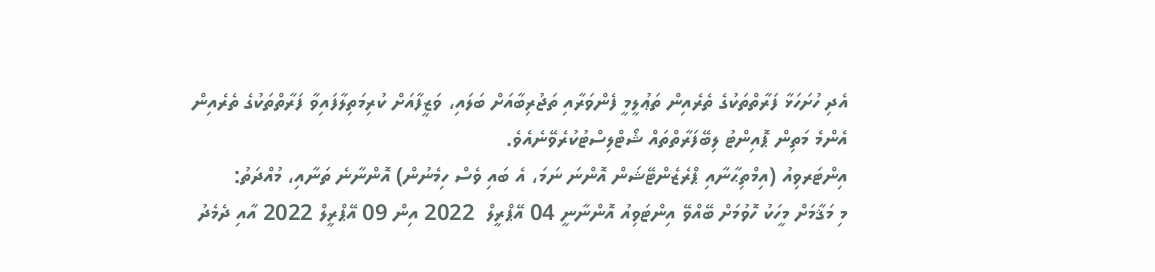އެދި ހުށަހަޅާ ފަރާތްތަކުގެ ތެރެއިން ތަޢުލީމީ ފެންވަރާއި ތަޖުރިބާއަށް ބަލައި، ވަޒީފާއަށް ކުރިމަތިލާފައިވާ ފަރާތްތަކުގެ ތެރެއިން އެންމެ މަތިން ޕޮއިންޓު ލިބޭފަރާތްތައް ޝޯޓްލިސްޓުކުރެވޭނެއެވެ.
އިންޓަރވިއު (އިމްތިޙާނާއި ޕްރެޒެންޓޭޝަން އޮންނަ ނަމަ، އެ ބައި ވެސް ހިމެނުން) އޮންނާނެ ތަނާއި، މުއްދަތު:
މި މަޤާމަށް މީހަކު ހޮވުމަށް ބޭއްވޭ އިންޓަވިއު އޮންނާނީ 04 އޭޕްރީލް  2022 އިން 09 އޭޕްރީލް 2022 އާއި ދެމެދު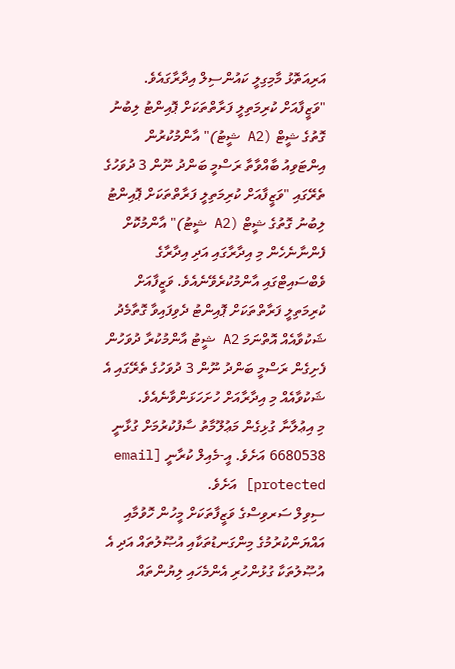އަރިއަތޮޅު މާމިގިލީ ކައުންސިލް އިދާރާގައެވެ.
"ވަޒީފާއަށް ކުރިމަތިލީ ފަރާތްތަކަށް ޕޮއިންޓު ލިބުނު ގޮތުގެ ޝީޓް (A2 ޝީޓު)" އާންމުކުރުން
އިންޓަވިއު ބާއްވާތާ ރަސްމީ ބަންދު ނޫން 3 ދުވަހުގެ ތެރޭގައި "ވަޒީފާއަށް ކުރިމަތިލީ ފަރާތްތަކަށް ޕޮއިންޓު ލިބުނު ގޮތުގެ ޝީޓް (A2 ޝީޓު)" އާންމުކޮށް ފެންނާނެހެން މި އިދާރާގައި އަދި އިދާރާގެ ވެބްސައިޓްގައި އާންމުކުރެވޭނެއެވެ. ވަޒީފާއަށް ކުރިމަތިލީ ފަރާތްތަކަށް ޕޮއިންޓު ދެވިފައިވާ ގޮތާމެދު ޝަކުވާއެއް އޮތްނަމަ A2 ޝީޓު އާންމުކުރާ ދުވަހުން ފެށިގެން ރަސްމީ ބަންދު ނޫން 3 ދުވަހުގެ ތެރޭގައި އެ ޝަކުވާއެއް މި އިދާރާއަށް ހުށަހަޅަންވާނެއެވެ.
މި އިޢުލާނާ ގުޅިގެން މަޢުލޫމާތު ސާފުކުރުމަށް ގުޅާނީ 6680538 އަށެވެ. އީ-މެއިލް ކުރާނީ [email protected] އަށެވެ.
ސިވިލް ސަރވިސްގެ ވަޒީފާތަކަށް މީހުން ހޮވުމާއި އައްޔަންކުރުމުގެ މިންގަނޑުތަކާއި އުޞޫލުތައް އަދި އެ އުޞޫލުތަކާ ގުޅުންހުރި އެންމެހައި ލިޔުންތައް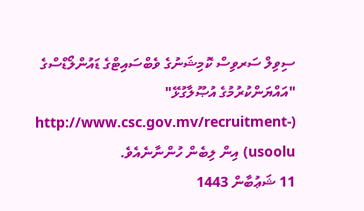ސިވިލް ސަރވިސް ކޮމިޝަނުގެ ވެބްސައިޓްގެ ޑައުންލޯޑްސްގެ "އައްޔަންކުރުމުގެ އުޞޫލާގުޅޭ" (http://www.csc.gov.mv/recruitment-usoolu) އިން ލިބެން ހުންނާނެއެވެ.
11 ޝަޢުބާން 1443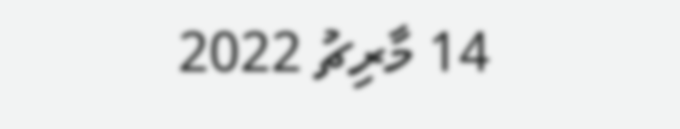14 މާރިޗު 2022